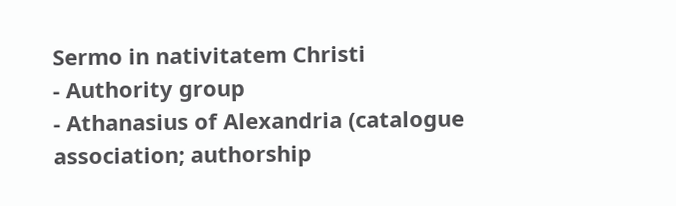Sermo in nativitatem Christi
- Authority group
- Athanasius of Alexandria (catalogue association; authorship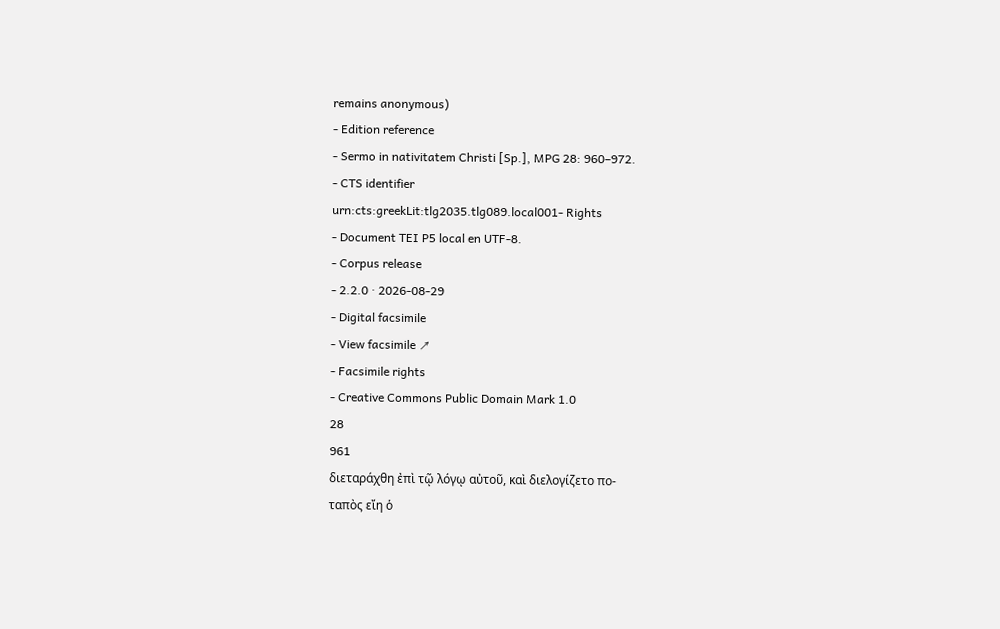remains anonymous)
- Edition reference
- Sermo in nativitatem Christi [Sp.], MPG 28: 960–972.
- CTS identifier
urn:cts:greekLit:tlg2035.tlg089.local001- Rights
- Document TEI P5 local en UTF-8.
- Corpus release
- 2.2.0 · 2026-08-29
- Digital facsimile
- View facsimile ↗
- Facsimile rights
- Creative Commons Public Domain Mark 1.0
28
961
διεταράχθη ἐπὶ τῷ λόγῳ αὐτοῦ, καὶ διελογίζετο πο-
ταπὸς εἴη ὁ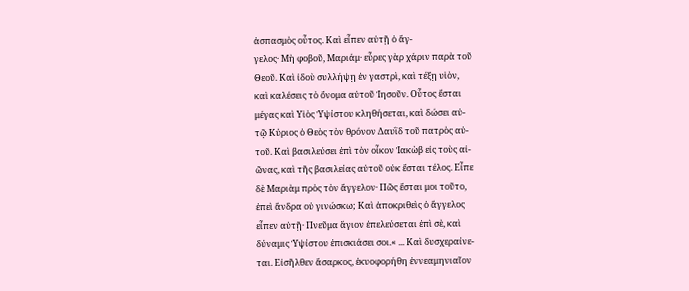ἀσπασμὸς οὗτος. Καὶ εἶπεν αὐτῇ ὁ ἄγ-
γελος· Μὴ φοβοῦ, Μαριάμ· εὗρες γὰρ χάριν παρὰ τοῦ
Θεοῦ. Καὶ ἰδοὺ συλλήψῃ ἐν γαστρὶ, καὶ τέξῃ υἱὸν,
καὶ καλέσεις τὸ ὄνομα αὐτοῦ Ἰησοῦν. Οὗτος ἔσται
μέγας καὶ Υἱὸς Ὑψίστου κληθήσεται, καὶ δώσει αὐ-
τῷ Κύριος ὁ Θεὸς τὸν θρόνον Δαυῒδ τοῦ πατρὸς αὐ-
τοῦ. Καὶ βασιλεύσει ἐπὶ τὸν οἶκον Ἰακὼβ εἰς τοὺς αἰ-
ῶνας, καὶ τῆς βασιλείας αὐτοῦ οὐκ ἔσται τέλος. Εἶπε
δὲ Μαριὰμ πρὸς τὸν ἄγγελον· Πῶς ἔσται μοι τοῦτο,
ἐπεὶ ἄνδρα οὐ γινώσκω; Καὶ ἀποκριθεὶς ὁ ἄγγελος
εἶπεν αὐτῇ· Πνεῦμα ἅγιον ἐπελεύσεται ἐπὶ σὲ, καὶ
δύναμις Ὑψίστου ἐπισκιάσει σοι.« ... Καὶ δυσχεραίνε-
ται. Εἰσῆλθεν ἄσαρκος, ἐκυοφορήθη ἐννεαμηνιαῖον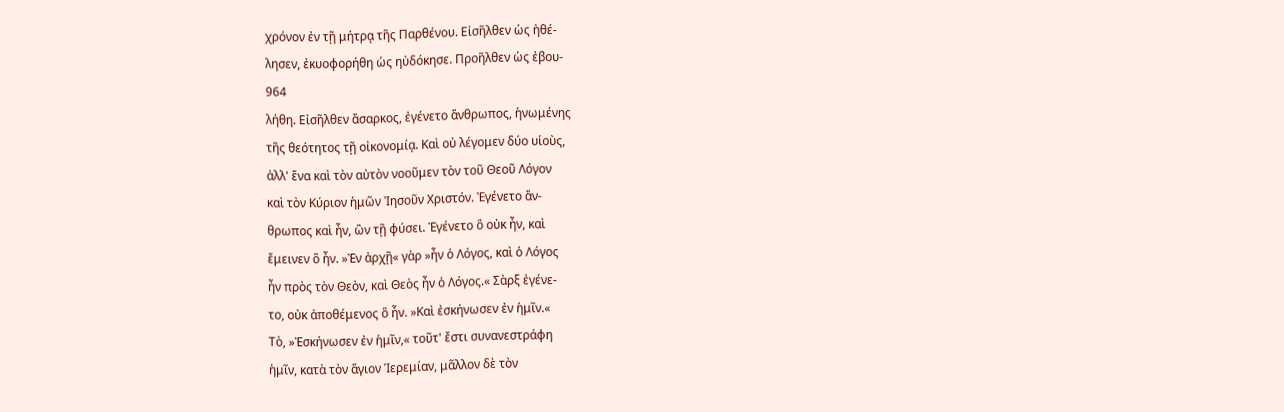χρόνον ἐν τῇ μήτρᾳ τῆς Παρθένου. Εἰσῆλθεν ὡς ἠθέ-
λησεν, ἐκυοφορήθη ὡς ηὐδόκησε. Προῆλθεν ὡς ἐβου-
964
λήθη. Εἰσῆλθεν ἄσαρκος, ἐγένετο ἄνθρωπος, ἡνωμένης
τῆς θεότητος τῇ οἰκονομίᾳ. Καὶ οὐ λέγομεν δύο υἱοὺς,
ἀλλ' ἕνα καὶ τὸν αὐτὸν νοοῦμεν τὸν τοῦ Θεοῦ Λόγον
καὶ τὸν Κύριον ἡμῶν Ἰησοῦν Χριστόν. Ἐγένετο ἄν-
θρωπος καὶ ἦν, ὢν τῇ φύσει. Ἐγένετο ὃ οὐκ ἦν, καὶ
ἔμεινεν ὃ ἦν. »Ἐν ἀρχῇ« γὰρ »ἦν ὁ Λόγος, καὶ ὁ Λόγος
ἦν πρὸς τὸν Θεὸν, καὶ Θεὸς ἦν ὁ Λόγος.« Σὰρξ ἐγένε-
το, οὐκ ἀποθέμενος ὃ ἦν. »Καὶ ἐσκήνωσεν ἐν ἡμῖν.«
Τὸ, »Ἐσκήνωσεν ἐν ἡμῖν,« τοῦτ' ἔστι συνανεστράφη
ἡμῖν, κατὰ τὸν ἅγιον Ἱερεμίαν, μᾶλλον δὲ τὸν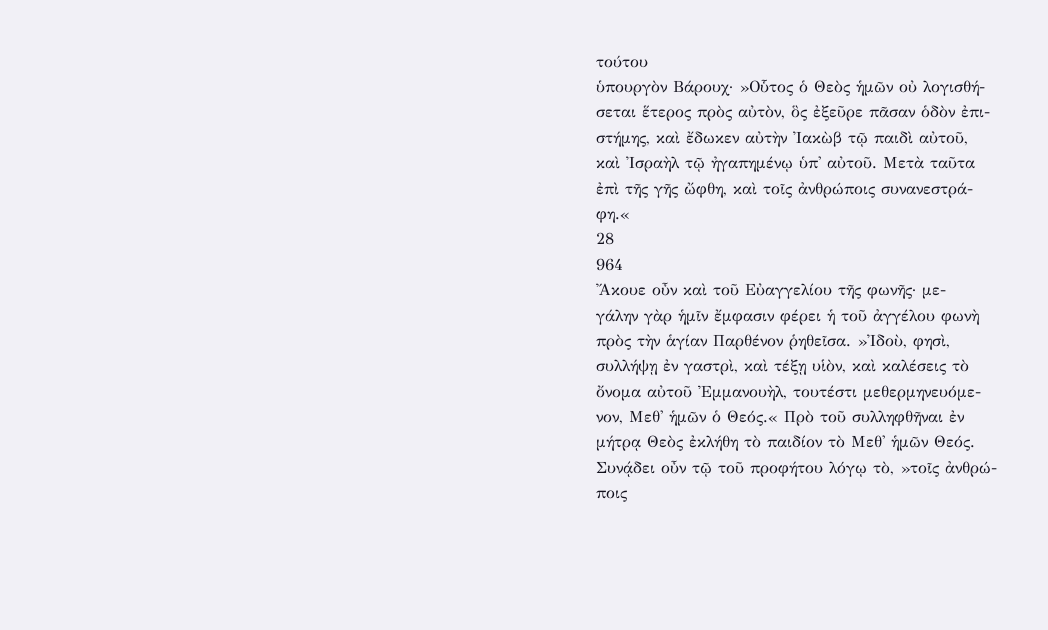τούτου
ὑπουργὸν Βάρουχ· »Οὗτος ὁ Θεὸς ἡμῶν οὐ λογισθή-
σεται ἕτερος πρὸς αὐτὸν, ὃς ἐξεῦρε πᾶσαν ὁδὸν ἐπι-
στήμης, καὶ ἔδωκεν αὐτὴν Ἰακὼβ τῷ παιδὶ αὐτοῦ,
καὶ Ἰσραὴλ τῷ ἠγαπημένῳ ὑπ' αὐτοῦ. Μετὰ ταῦτα
ἐπὶ τῆς γῆς ὤφθη, καὶ τοῖς ἀνθρώποις συνανεστρά-
φη.«
28
964
Ἄκουε οὖν καὶ τοῦ Εὐαγγελίου τῆς φωνῆς· με-
γάλην γὰρ ἡμῖν ἔμφασιν φέρει ἡ τοῦ ἀγγέλου φωνὴ
πρὸς τὴν ἁγίαν Παρθένον ῥηθεῖσα. »Ἰδοὺ, φησὶ,
συλλήψῃ ἐν γαστρὶ, καὶ τέξῃ υἱὸν, καὶ καλέσεις τὸ
ὄνομα αὐτοῦ Ἐμμανουὴλ, τουτέστι μεθερμηνευόμε-
νον, Μεθ' ἡμῶν ὁ Θεός.« Πρὸ τοῦ συλληφθῆναι ἐν
μήτρᾳ Θεὸς ἐκλήθη τὸ παιδίον τὸ Μεθ' ἡμῶν Θεός.
Συνᾴδει οὖν τῷ τοῦ προφήτου λόγῳ τὸ, »τοῖς ἀνθρώ-
ποις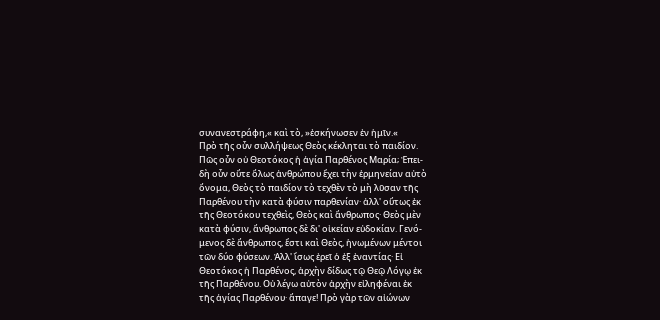συνανεστράφη,« καὶ τὸ, »ἐσκήνωσεν ἐν ἡμῖν.«
Πρὸ τῆς οὖν συλλήψεως Θεὸς κέκληται τὸ παιδίον.
Πῶς οὖν οὐ Θεοτόκος ἡ ἁγία Παρθένος Μαρία; Ἐπει-
δὴ οὖν οὔτε ὅλως ἀνθρώπου ἔχει τὴν ἑρμηνείαν αὐτὸ
ὄνομα, Θεὸς τὸ παιδίον τὸ τεχθὲν τὸ μὴ λῦσαν τῆς
Παρθένου τὴν κατὰ φύσιν παρθενίαν· ἀλλ' οὕτως ἐκ
τῆς Θεοτόκου τεχθεὶς, Θεὸς καὶ ἄνθρωπος· Θεὸς μὲν
κατὰ φύσιν, ἄνθρωπος δὲ δι' οἰκείαν εὐδοκίαν. Γενό-
μενος δὲ ἄνθρωπος, ἔστι καὶ Θεὸς, ἡνωμένων μέντοι
τῶν δύο φύσεων. Ἀλλ' ἴσως ἐρεῖ ὁ ἐξ ἐναντίας· Εἰ
Θεοτόκος ἡ Παρθένος, ἀρχὴν δίδως τῷ Θεῷ Λόγῳ ἐκ
τῆς Παρθένου. Οὐ λέγω αὐτὸν ἀρχὴν εἰληφέναι ἐκ
τῆς ἁγίας Παρθένου· ἄπαγε! Πρὸ γὰρ τῶν αἰώνων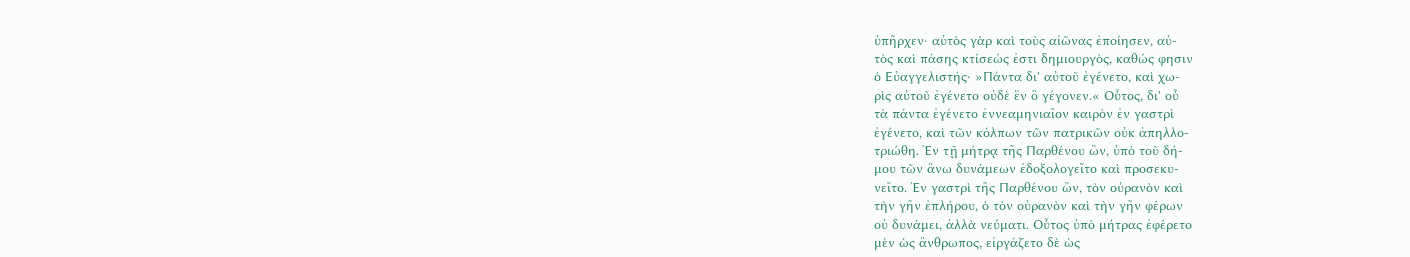ὑπῆρχεν· αὐτὸς γὰρ καὶ τοὺς αἰῶνας ἐποίησεν, αὐ-
τὸς καὶ πάσης κτίσεώς ἐστι δημιουργὸς, καθώς φησιν
ὁ Εὐαγγελιστής· »Πάντα δι' αὐτοῦ ἐγένετο, καὶ χω-
ρὶς αὐτοῦ ἐγένετο οὐδὲ ἓν ὃ γέγονεν.« Οὗτος, δι' οὗ
τὰ πάντα ἐγένετο ἐννεαμηνιαῖον καιρὸν ἐν γαστρὶ
ἐγένετο, καὶ τῶν κόλπων τῶν πατρικῶν οὐκ ἀπηλλο-
τριώθη. Ἐν τῇ μήτρᾳ τῆς Παρθένου ὢν, ὑπὸ τοῦ δή-
μου τῶν ἄνω δυνάμεων ἐδοξολογεῖτο καὶ προσεκυ-
νεῖτο. Ἐν γαστρὶ τῆς Παρθένου ὢν, τὸν οὐρανὸν καὶ
τὴν γῆν ἐπλήρου, ὁ τὸν οὐρανὸν καὶ τὴν γῆν φέρων
οὐ δυνάμει, ἀλλὰ νεύματι. Οὗτος ὑπὸ μήτρας ἐφέρετο
μὲν ὡς ἄνθρωπος, εἰργάζετο δὲ ὡς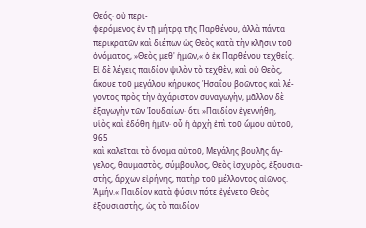Θεός· οὐ περι-
φερόμενος ἐν τῇ μήτρᾳ τῆς Παρθένου, ἀλλὰ πάντα
περικρατῶν καὶ διέπων ὡς Θεὸς κατὰ τὴν κλῆσιν τοῦ
ὀνόματος, »Θεὸς μεθ' ἡμῶν,« ὁ ἐκ Παρθένου τεχθείς.
Εἰ δὲ λέγεις παιδίον ψιλὸν τὸ τεχθὲν, καὶ οὐ Θεὸς,
ἄκουε τοῦ μεγάλου κήρυκος Ἡσαΐου βοῶντος καὶ λέ-
γοντος πρὸς τὴν ἀχάριστον συναγωγὴν, μᾶλλον δὲ
ἐξαγωγὴν τῶν Ἰουδαίων· ὅτι »Παιδίον ἐγεννήθη,
υἱὸς καὶ ἐδόθη ἡμῖν· οὗ ἡ ἀρχὴ ἐπὶ τοῦ ὤμου αὐτοῦ,
965
καὶ καλεῖται τὸ ὄνομα αὐτοῦ, Μεγάλης βουλῆς ἄγ-
γελος, θαυμαστὸς, σύμβουλος, Θεὸς ἰσχυρὸς, ἐξουσια-
στὴς, ἄρχων εἰρήνης, πατὴρ τοῦ μέλλοντος αἰῶνος.
Ἀμήν.« Παιδίον κατὰ φύσιν πότε ἐγένετο Θεὸς
ἐξουσιαστὴς, ὡς τὸ παιδίον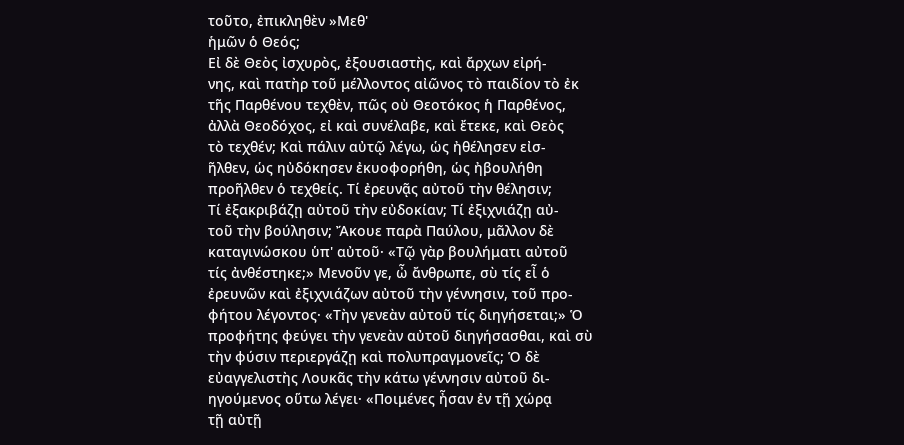τοῦτο, ἐπικληθὲν »Μεθ'
ἡμῶν ὁ Θεός;
Εἰ δὲ Θεὸς ἰσχυρὸς, ἐξουσιαστὴς, καὶ ἄρχων εἰρή-
νης, καὶ πατὴρ τοῦ μέλλοντος αἰῶνος τὸ παιδίον τὸ ἐκ
τῆς Παρθένου τεχθὲν, πῶς οὐ Θεοτόκος ἡ Παρθένος,
ἀλλὰ Θεοδόχος, εἰ καὶ συνέλαβε, καὶ ἔτεκε, καὶ Θεὸς
τὸ τεχθέν; Καὶ πάλιν αὐτῷ λέγω, ὡς ἠθέλησεν εἰσ-
ῆλθεν, ὡς ηὐδόκησεν ἐκυοφορήθη, ὡς ἠβουλήθη
προῆλθεν ὁ τεχθείς. Τί ἐρευνᾷς αὐτοῦ τὴν θέλησιν;
Τί ἐξακριβάζῃ αὐτοῦ τὴν εὐδοκίαν; Τί ἐξιχνιάζῃ αὐ-
τοῦ τὴν βούλησιν; Ἄκουε παρὰ Παύλου, μᾶλλον δὲ
καταγινώσκου ὑπ' αὐτοῦ· «Τῷ γὰρ βουλήματι αὐτοῦ
τίς ἀνθέστηκε;» Μενοῦν γε, ὦ ἄνθρωπε, σὺ τίς εἶ ὁ
ἐρευνῶν καὶ ἐξιχνιάζων αὐτοῦ τὴν γέννησιν, τοῦ προ-
φήτου λέγοντος· «Τὴν γενεὰν αὐτοῦ τίς διηγήσεται;» Ὁ
προφήτης φεύγει τὴν γενεὰν αὐτοῦ διηγήσασθαι, καὶ σὺ
τὴν φύσιν περιεργάζῃ καὶ πολυπραγμονεῖς; Ὁ δὲ
εὐαγγελιστὴς Λουκᾶς τὴν κάτω γέννησιν αὐτοῦ δι-
ηγούμενος οὕτω λέγει· «Ποιμένες ἦσαν ἐν τῇ χώρᾳ
τῇ αὐτῇ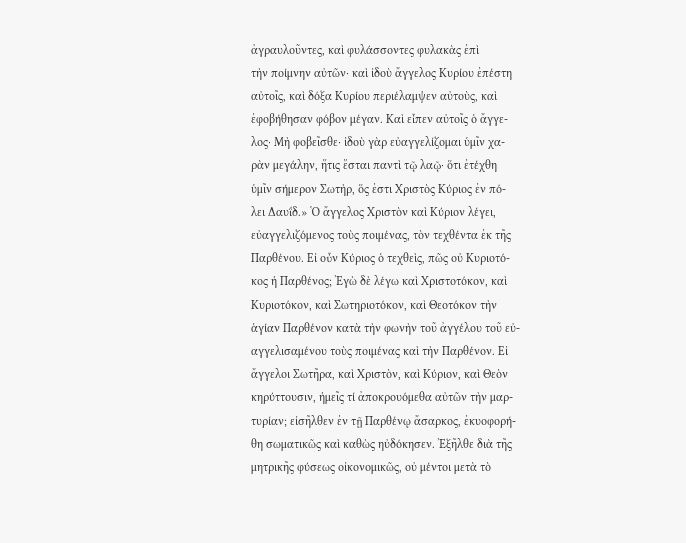ἀγραυλοῦντες, καὶ φυλάσσοντες φυλακὰς ἐπὶ
τὴν ποίμνην αὐτῶν· καὶ ἰδοὺ ἄγγελος Κυρίου ἐπέστη
αὐτοῖς, καὶ δόξα Κυρίου περιέλαμψεν αὐτοὺς, καὶ
ἐφοβήθησαν φόβον μέγαν. Καὶ εἶπεν αὐτοῖς ὁ ἄγγε-
λος· Μὴ φοβεῖσθε· ἰδοὺ γὰρ εὐαγγελίζομαι ὑμῖν χα-
ρὰν μεγάλην, ἥτις ἔσται παντὶ τῷ λαῷ· ὅτι ἐτέχθη
ὑμῖν σήμερον Σωτὴρ, ὅς ἐστι Χριστὸς Κύριος ἐν πό-
λει Δαυΐδ.» Ὁ ἄγγελος Χριστὸν καὶ Κύριον λέγει,
εὐαγγελιζόμενος τοὺς ποιμένας, τὸν τεχθέντα ἐκ τῆς
Παρθένου. Εἰ οὖν Κύριος ὁ τεχθεὶς, πῶς οὐ Κυριοτό-
κος ἡ Παρθένος; Ἐγὼ δὲ λέγω καὶ Χριστοτόκον, καὶ
Κυριοτόκον, καὶ Σωτηριοτόκον, καὶ Θεοτόκον τὴν
ἁγίαν Παρθένον κατὰ τὴν φωνὴν τοῦ ἀγγέλου τοῦ εὐ-
αγγελισαμένου τοὺς ποιμένας καὶ τὴν Παρθένον. Εἰ
ἄγγελοι Σωτῆρα, καὶ Χριστὸν, καὶ Κύριον, καὶ Θεὸν
κηρύττουσιν, ἡμεῖς τί ἀποκρουόμεθα αὐτῶν τὴν μαρ-
τυρίαν; εἰσῆλθεν ἐν τῇ Παρθένῳ ἄσαρκος, ἐκυοφορή-
θη σωματικῶς καὶ καθὼς ηὐδόκησεν. Ἐξῆλθε διὰ τῆς
μητρικῆς φύσεως οἰκονομικῶς, οὐ μέντοι μετὰ τὸ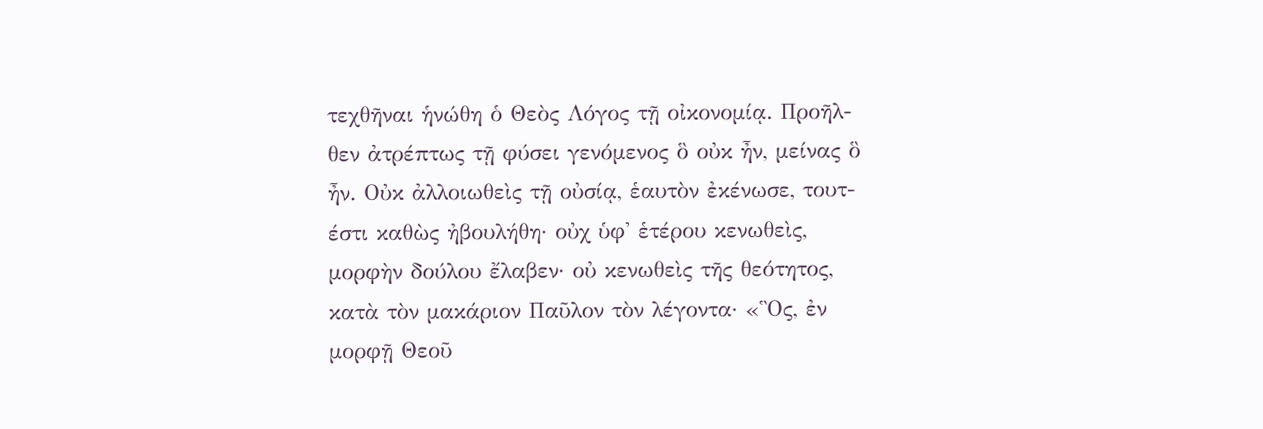τεχθῆναι ἡνώθη ὁ Θεὸς Λόγος τῇ οἰκονομίᾳ. Προῆλ-
θεν ἀτρέπτως τῇ φύσει γενόμενος ὃ οὐκ ἦν, μείνας ὃ
ἦν. Οὐκ ἀλλοιωθεὶς τῇ οὐσίᾳ, ἑαυτὸν ἐκένωσε, τουτ-
έστι καθὼς ἠβουλήθη· οὐχ ὑφ' ἑτέρου κενωθεὶς,
μορφὴν δούλου ἔλαβεν· οὐ κενωθεὶς τῆς θεότητος,
κατὰ τὸν μακάριον Παῦλον τὸν λέγοντα· «Ὃς, ἐν
μορφῇ Θεοῦ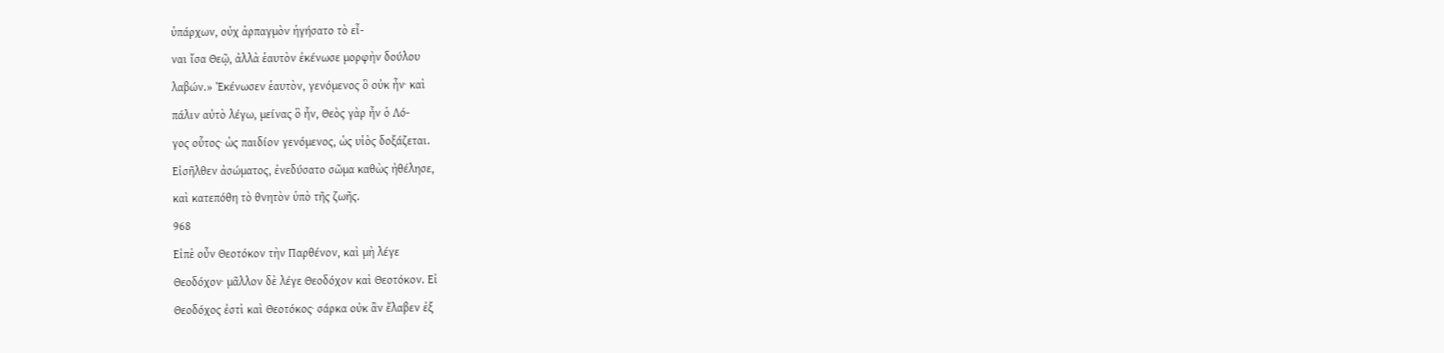ὑπάρχων, οὐχ ἁρπαγμὸν ἡγήσατο τὸ εἶ-
ναι ἴσα Θεῷ, ἀλλὰ ἑαυτὸν ἐκένωσε μορφὴν δούλου
λαβών.» Ἐκένωσεν ἑαυτὸν, γενόμενος ὃ οὐκ ἦν· καὶ
πάλιν αὐτὸ λέγω, μείνας ὃ ἦν, Θεὸς γὰρ ἦν ὁ Λό-
γος οὗτος· ὡς παιδίον γενόμενος, ὡς υἱὸς δοξάζεται.
Εἰσῆλθεν ἀσώματος, ἐνεδύσατο σῶμα καθὼς ἠθέλησε,
καὶ κατεπόθη τὸ θνητὸν ὑπὸ τῆς ζωῆς.
968
Εἰπὲ οὖν Θεοτόκον τὴν Παρθένον, καὶ μὴ λέγε
Θεοδόχον· μᾶλλον δὲ λέγε Θεοδόχον καὶ Θεοτόκον. Εἰ
Θεοδόχος ἐστὶ καὶ Θεοτόκος· σάρκα οὐκ ἂν ἔλαβεν ἐξ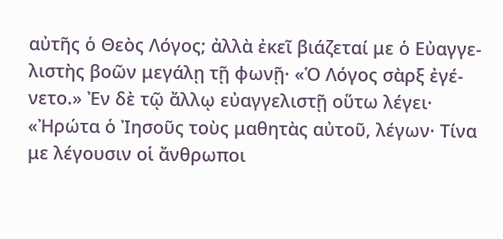αὐτῆς ὁ Θεὸς Λόγος; ἀλλὰ ἐκεῖ βιάζεταί με ὁ Εὐαγγε-
λιστὴς βοῶν μεγάλῃ τῇ φωνῇ· «Ὁ Λόγος σὰρξ ἐγέ-
νετο.» Ἐν δὲ τῷ ἄλλῳ εὐαγγελιστῇ οὕτω λέγει·
«Ἠρώτα ὁ Ἰησοῦς τοὺς μαθητὰς αὐτοῦ, λέγων· Τίνα
με λέγουσιν οἱ ἄνθρωποι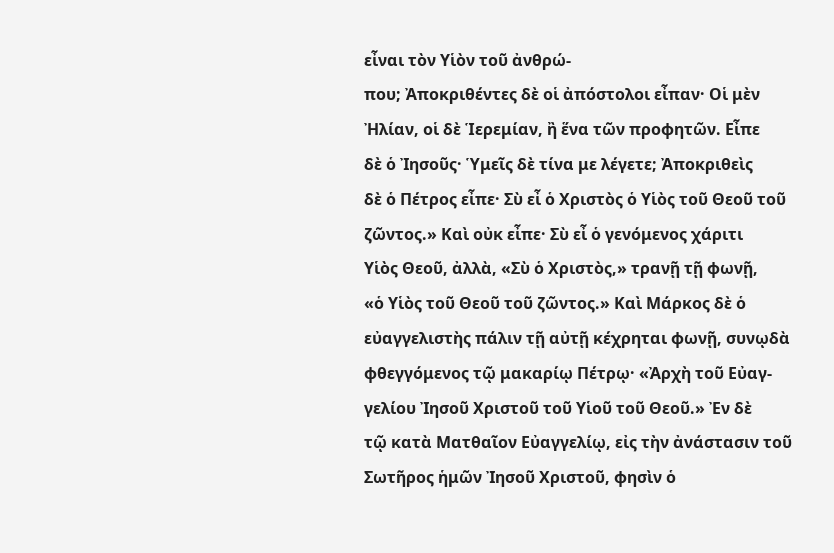εἶναι τὸν Υἱὸν τοῦ ἀνθρώ-
που; Ἀποκριθέντες δὲ οἱ ἀπόστολοι εἶπαν· Οἱ μὲν
Ἠλίαν, οἱ δὲ Ἱερεμίαν, ἢ ἕνα τῶν προφητῶν. Εἶπε
δὲ ὁ Ἰησοῦς· Ὑμεῖς δὲ τίνα με λέγετε; Ἀποκριθεὶς
δὲ ὁ Πέτρος εἶπε· Σὺ εἶ ὁ Χριστὸς ὁ Υἱὸς τοῦ Θεοῦ τοῦ
ζῶντος.» Καὶ οὐκ εἶπε· Σὺ εἶ ὁ γενόμενος χάριτι
Υἱὸς Θεοῦ, ἀλλὰ, «Σὺ ὁ Χριστὸς,» τρανῇ τῇ φωνῇ,
«ὁ Υἱὸς τοῦ Θεοῦ τοῦ ζῶντος.» Καὶ Μάρκος δὲ ὁ
εὐαγγελιστὴς πάλιν τῇ αὐτῇ κέχρηται φωνῇ, συνῳδὰ
φθεγγόμενος τῷ μακαρίῳ Πέτρῳ· «Ἀρχὴ τοῦ Εὐαγ-
γελίου Ἰησοῦ Χριστοῦ τοῦ Υἱοῦ τοῦ Θεοῦ.» Ἐν δὲ
τῷ κατὰ Ματθαῖον Εὐαγγελίῳ, εἰς τὴν ἀνάστασιν τοῦ
Σωτῆρος ἡμῶν Ἰησοῦ Χριστοῦ, φησὶν ὁ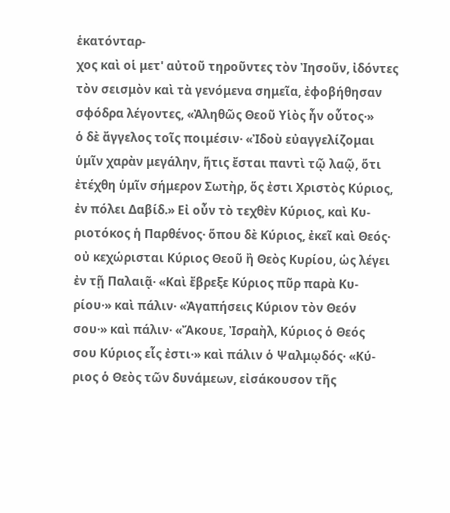ἑκατόνταρ-
χος καὶ οἱ μετ' αὐτοῦ τηροῦντες τὸν Ἰησοῦν, ἰδόντες
τὸν σεισμὸν καὶ τὰ γενόμενα σημεῖα, ἐφοβήθησαν
σφόδρα λέγοντες, «Ἀληθῶς Θεοῦ Υἱὸς ἦν οὗτος·»
ὁ δὲ ἄγγελος τοῖς ποιμέσιν· «Ἰδοὺ εὐαγγελίζομαι
ὑμῖν χαρὰν μεγάλην, ἥτις ἔσται παντὶ τῷ λαῷ, ὅτι
ἐτέχθη ὑμῖν σήμερον Σωτὴρ, ὅς ἐστι Χριστὸς Κύριος,
ἐν πόλει Δαβίδ.» Εἰ οὖν τὸ τεχθὲν Κύριος, καὶ Κυ-
ριοτόκος ἡ Παρθένος· ὅπου δὲ Κύριος, ἐκεῖ καὶ Θεός·
οὐ κεχώρισται Κύριος Θεοῦ ἢ Θεὸς Κυρίου, ὡς λέγει
ἐν τῇ Παλαιᾷ· «Καὶ ἔβρεξε Κύριος πῦρ παρὰ Κυ-
ρίου·» καὶ πάλιν· «Ἀγαπήσεις Κύριον τὸν Θεόν
σου·» καὶ πάλιν· «Ἄκουε, Ἰσραὴλ, Κύριος ὁ Θεός
σου Κύριος εἷς ἐστι·» καὶ πάλιν ὁ Ψαλμῳδός· «Κύ-
ριος ὁ Θεὸς τῶν δυνάμεων, εἰσάκουσον τῆς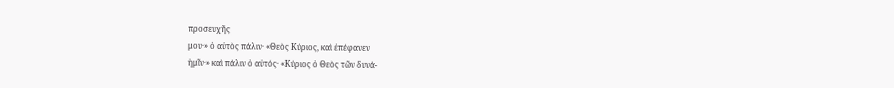προσευχῆς
μου·» ὁ αὐτὸς πάλιν· «Θεὸς Κύριος, καὶ ἐπέφανεν
ἡμῖν·» καὶ πάλιν ὁ αὐτός· «Κύριος ὁ Θεὸς τῶν δυνά-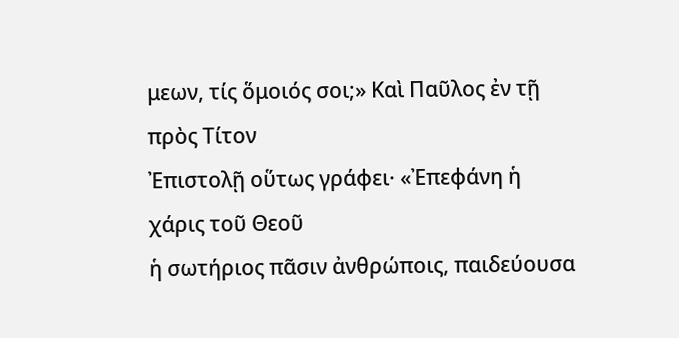μεων, τίς ὅμοιός σοι;» Καὶ Παῦλος ἐν τῇ πρὸς Τίτον
Ἐπιστολῇ οὕτως γράφει· «Ἐπεφάνη ἡ χάρις τοῦ Θεοῦ
ἡ σωτήριος πᾶσιν ἀνθρώποις, παιδεύουσα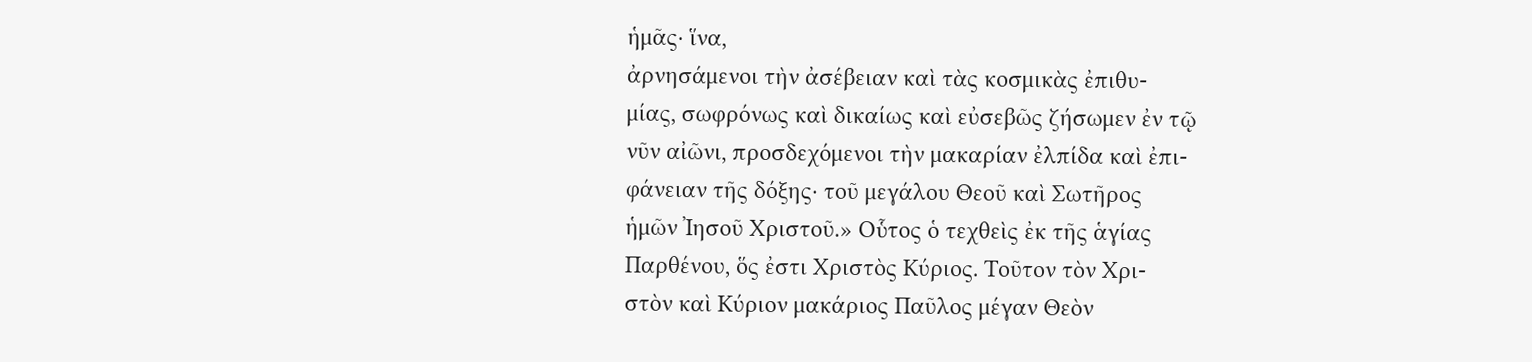ἡμᾶς· ἵνα,
ἀρνησάμενοι τὴν ἀσέβειαν καὶ τὰς κοσμικὰς ἐπιθυ-
μίας, σωφρόνως καὶ δικαίως καὶ εὐσεβῶς ζήσωμεν ἐν τῷ
νῦν αἰῶνι, προσδεχόμενοι τὴν μακαρίαν ἐλπίδα καὶ ἐπι-
φάνειαν τῆς δόξης· τοῦ μεγάλου Θεοῦ καὶ Σωτῆρος
ἡμῶν Ἰησοῦ Χριστοῦ.» Οὗτος ὁ τεχθεὶς ἐκ τῆς ἁγίας
Παρθένου, ὅς ἐστι Χριστὸς Κύριος. Τοῦτον τὸν Χρι-
στὸν καὶ Κύριον μακάριος Παῦλος μέγαν Θεὸν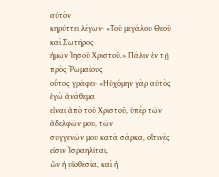αὐτὸν
κηρύττει λέγων· «Τοῦ μεγάλου Θεοῦ καὶ Σωτῆρος
ἡμῶν Ἰησοῦ Χριστοῦ.» Πάλιν ἐν τῇ πρὸς Ῥωμαίους
οὗτος γράφει· «Ηὐχόμην γὰρ αὐτὸς ἐγὼ ἀνάθεμα
εἶναι ἀπὸ τοῦ Χριστοῦ, ὑπὲρ τῶν ἀδελφῶν μου, τῶν
συγγενῶν μου κατὰ σάρκα, οἵτινές εἰσιν Ἰσραηλῖται,
ὧν ἡ υἱοθεσία, καὶ ἡ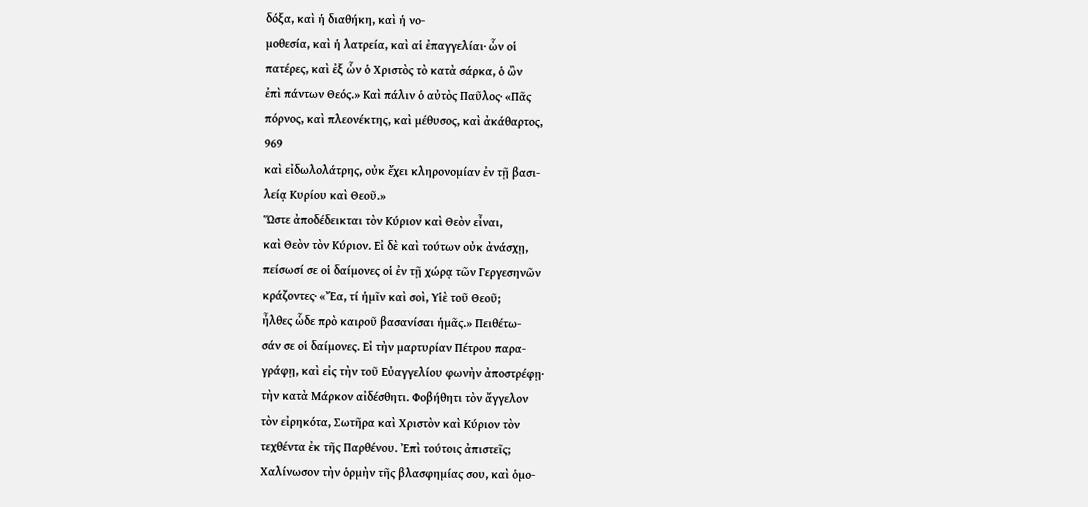δόξα, καὶ ἡ διαθήκη, καὶ ἡ νο-
μοθεσία, καὶ ἡ λατρεία, καὶ αἱ ἐπαγγελίαι· ὧν οἱ
πατέρες, καὶ ἐξ ὧν ὁ Χριστὸς τὸ κατὰ σάρκα, ὁ ὢν
ἐπὶ πάντων Θεός.» Καὶ πάλιν ὁ αὐτὸς Παῦλος· «Πᾶς
πόρνος, καὶ πλεονέκτης, καὶ μέθυσος, καὶ ἀκάθαρτος,
969
καὶ εἰδωλολάτρης, οὐκ ἔχει κληρονομίαν ἐν τῇ βασι-
λείᾳ Κυρίου καὶ Θεοῦ.»
Ὥστε ἀποδέδεικται τὸν Κύριον καὶ Θεὸν εἶναι,
καὶ Θεὸν τὸν Κύριον. Εἰ δὲ καὶ τούτων οὐκ ἀνάσχῃ,
πείσωσί σε οἱ δαίμονες οἱ ἐν τῇ χώρᾳ τῶν Γεργεσηνῶν
κράζοντες· «Ἔα, τί ἡμῖν καὶ σοὶ, Υἱὲ τοῦ Θεοῦ;
ἦλθες ὧδε πρὸ καιροῦ βασανίσαι ἡμᾶς.» Πειθέτω-
σάν σε οἱ δαίμονες. Εἰ τὴν μαρτυρίαν Πέτρου παρα-
γράφῃ, καὶ εἰς τὴν τοῦ Εὐαγγελίου φωνὴν ἀποστρέφῃ·
τὴν κατὰ Μάρκον αἰδέσθητι. Φοβήθητι τὸν ἄγγελον
τὸν εἰρηκότα, Σωτῆρα καὶ Χριστὸν καὶ Κύριον τὸν
τεχθέντα ἐκ τῆς Παρθένου. Ἐπὶ τούτοις ἀπιστεῖς;
Χαλίνωσον τὴν ὁρμὴν τῆς βλασφημίας σου, καὶ ὁμο-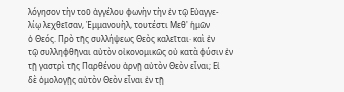λόγησον τὴν τοῦ ἀγγέλου φωνὴν τὴν ἐν τῷ Εὐαγγε-
λίῳ λεχθεῖσαν, Ἐμμανουὴλ, τουτέστι Μεθ' ἡμῶν
ὁ Θεός. Πρὸ τῆς συλλήψεως Θεὸς καλεῖται· καὶ ἐν
τῷ συλληφθῆναι αὐτὸν οἰκονομικῶς οὐ κατὰ φύσιν ἐν
τῇ γαστρὶ τῆς Παρθένου ἀρνῇ αὐτὸν Θεὸν εἶναι; Εἰ
δὲ ὁμολογῇς αὐτὸν Θεὸν εἶναι ἐν τῇ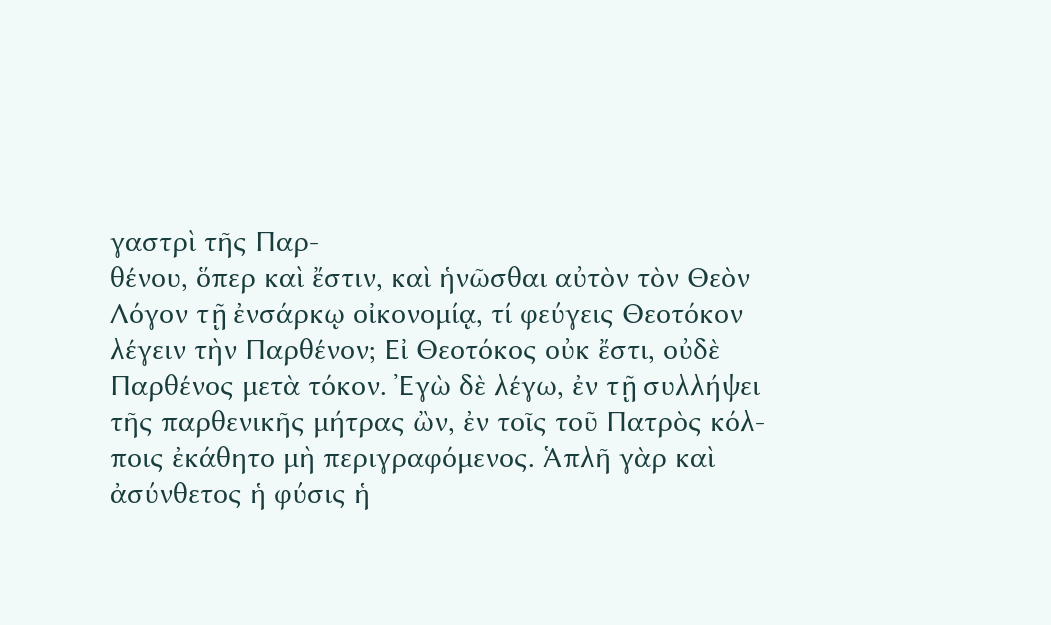γαστρὶ τῆς Παρ-
θένου, ὅπερ καὶ ἔστιν, καὶ ἡνῶσθαι αὐτὸν τὸν Θεὸν
Λόγον τῇ ἐνσάρκῳ οἰκονομίᾳ, τί φεύγεις Θεοτόκον
λέγειν τὴν Παρθένον; Εἰ Θεοτόκος οὐκ ἔστι, οὐδὲ
Παρθένος μετὰ τόκον. Ἐγὼ δὲ λέγω, ἐν τῇ συλλήψει
τῆς παρθενικῆς μήτρας ὢν, ἐν τοῖς τοῦ Πατρὸς κόλ-
ποις ἐκάθητο μὴ περιγραφόμενος. Ἁπλῆ γὰρ καὶ
ἀσύνθετος ἡ φύσις ἡ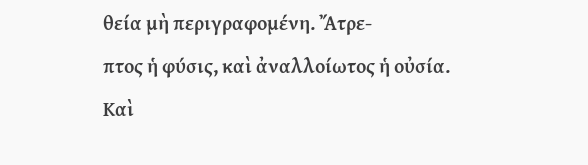θεία μὴ περιγραφομένη. Ἄτρε-
πτος ἡ φύσις, καὶ ἀναλλοίωτος ἡ οὐσία. Καὶ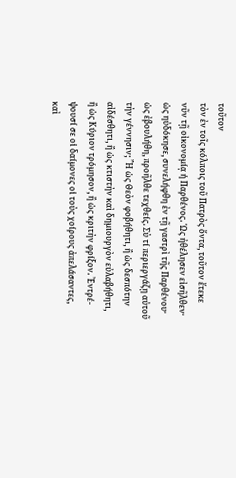τοῦτον
τὸν ἐν τοῖς κόλποις τοῦ Πατρὸς ὄντα, τοῦτον ἔτεκε
νῦν τῇ οἰκονομίᾳ ἡ Παρθένος. Ὡς ἠθέλησεν εἰσῆλθεν·
ὡς ηὐδόκησε, συνελήφθη ἐν τῇ γαστρὶ τῆς Παρθένου·
ὡς ἐβουλήθη, προῆλθε τεχθείς. Σὺ τί περιεργάζῃ αὐτοῦ
τὴν γέννησιν; Ἢ ὡς Θεὸν φοβήθητι, ἢ ὡς δεσπότην
αἰδέσθητι, ἢ ὡς κτιστὴν καὶ δημιουργὸν εὐλαβήθητι,
ἢ ὡς Κύριον τρόμησον, ἢ ὡς κριτὴν φρίξον. Ἐντρέ-
ψουσί σε οἱ δαίμονες οἱ τοὺς χοίρους ἀπελάσαντες,
καὶ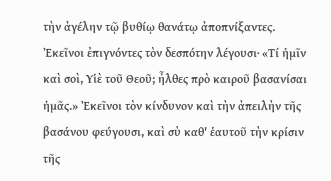τὴν ἀγέλην τῷ βυθίῳ θανάτῳ ἀποπνίξαντες.
Ἐκεῖνοι ἐπιγνόντες τὸν δεσπότην λέγουσι· «Τί ἡμῖν
καὶ σοὶ, Υἱὲ τοῦ Θεοῦ; ἦλθες πρὸ καιροῦ βασανίσαι
ἡμᾶς.» Ἐκεῖνοι τὸν κίνδυνον καὶ τὴν ἀπειλὴν τῆς
βασάνου φεύγουσι, καὶ σὺ καθ' ἑαυτοῦ τὴν κρίσιν
τῆς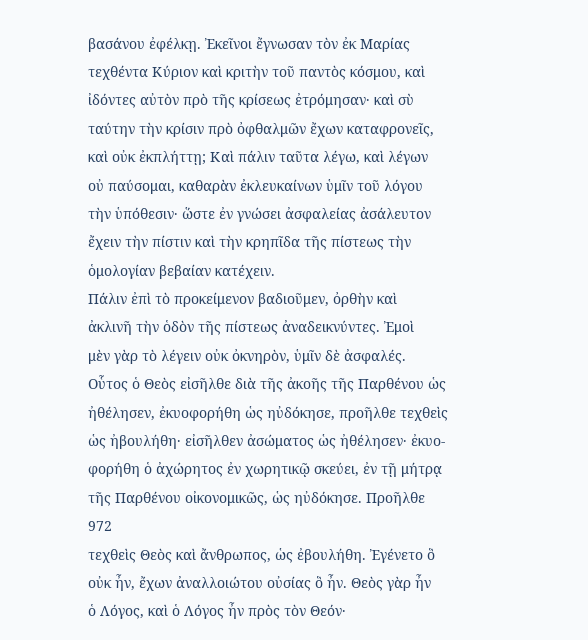βασάνου ἐφέλκῃ. Ἐκεῖνοι ἔγνωσαν τὸν ἐκ Μαρίας
τεχθέντα Κύριον καὶ κριτὴν τοῦ παντὸς κόσμου, καὶ
ἰδόντες αὐτὸν πρὸ τῆς κρίσεως ἐτρόμησαν· καὶ σὺ
ταύτην τὴν κρίσιν πρὸ ὀφθαλμῶν ἔχων καταφρονεῖς,
καὶ οὐκ ἐκπλήττῃ; Καὶ πάλιν ταῦτα λέγω, καὶ λέγων
οὐ παύσομαι, καθαρὰν ἐκλευκαίνων ὑμῖν τοῦ λόγου
τὴν ὑπόθεσιν· ὥστε ἐν γνώσει ἀσφαλείας ἀσάλευτον
ἔχειν τὴν πίστιν καὶ τὴν κρηπῖδα τῆς πίστεως τὴν
ὁμολογίαν βεβαίαν κατέχειν.
Πάλιν ἐπὶ τὸ προκείμενον βαδιοῦμεν, ὀρθὴν καὶ
ἀκλινῆ τὴν ὁδὸν τῆς πίστεως ἀναδεικνύντες. Ἐμοὶ
μὲν γὰρ τὸ λέγειν οὐκ ὀκνηρὸν, ὑμῖν δὲ ἀσφαλές.
Οὗτος ὁ Θεὸς εἰσῆλθε διὰ τῆς ἀκοῆς τῆς Παρθένου ὡς
ἠθέλησεν, ἐκυοφορήθη ὡς ηὐδόκησε, προῆλθε τεχθεὶς
ὡς ἠβουλήθη· εἰσῆλθεν ἀσώματος ὡς ἠθέλησεν· ἐκυο-
φορήθη ὁ ἀχώρητος ἐν χωρητικῷ σκεύει, ἐν τῇ μήτρᾳ
τῆς Παρθένου οἰκονομικῶς, ὡς ηὐδόκησε. Προῆλθε
972
τεχθεὶς Θεὸς καὶ ἄνθρωπος, ὡς ἐβουλήθη. Ἐγένετο ὃ
οὐκ ἦν, ἔχων ἀναλλοιώτου οὐσίας ὃ ἦν. Θεὸς γὰρ ἦν
ὁ Λόγος, καὶ ὁ Λόγος ἦν πρὸς τὸν Θεόν·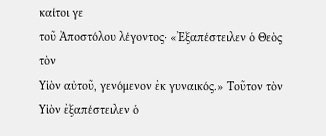καίτοι γε
τοῦ Ἀποστόλου λέγοντος· «Ἐξαπέστειλεν ὁ Θεὸς τὸν
Υἱὸν αὐτοῦ, γενόμενον ἐκ γυναικός.» Τοῦτον τὸν
Υἱὸν ἐξαπέστειλεν ὁ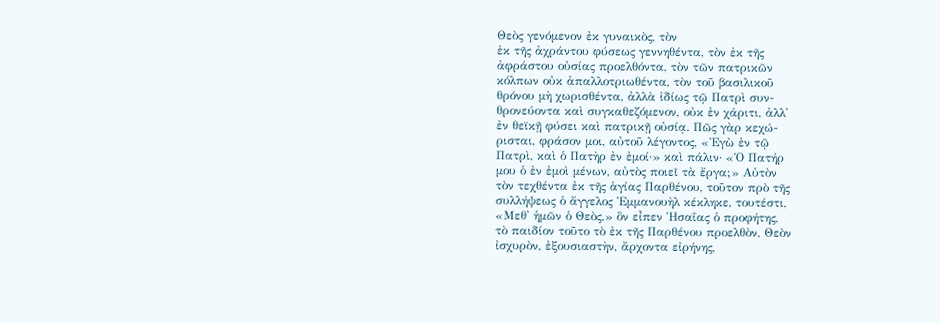Θεὸς γενόμενον ἐκ γυναικὸς, τὸν
ἐκ τῆς ἀχράντου φύσεως γεννηθέντα, τὸν ἐκ τῆς
ἀφράστου οὐσίας προελθόντα, τὸν τῶν πατρικῶν
κόλπων οὐκ ἀπαλλοτριωθέντα, τὸν τοῦ βασιλικοῦ
θρόνου μὴ χωρισθέντα, ἀλλὰ ἰδίως τῷ Πατρὶ συν-
θρονεύοντα καὶ συγκαθεζόμενον, οὐκ ἐν χάριτι, ἀλλ'
ἐν θεϊκῇ φύσει καὶ πατρικῇ οὐσίᾳ. Πῶς γὰρ κεχώ-
ρισται, φράσον μοι, αὐτοῦ λέγοντος, «Ἐγὼ ἐν τῷ
Πατρὶ, καὶ ὁ Πατὴρ ἐν ἐμοί·» καὶ πάλιν· «Ὁ Πατήρ
μου ὁ ἐν ἐμοὶ μένων, αὐτὸς ποιεῖ τὰ ἔργα;» Αὐτὸν
τὸν τεχθέντα ἐκ τῆς ἁγίας Παρθένου, τοῦτον πρὸ τῆς
συλλήψεως ὁ ἄγγελος Ἐμμανουὴλ κέκληκε, τουτέστι,
«Μεθ' ἡμῶν ὁ Θεὸς,» ὃν εἶπεν Ἡσαΐας ὁ προφήτης,
τὸ παιδίον τοῦτο τὸ ἐκ τῆς Παρθένου προελθὸν, Θεὸν
ἰσχυρὸν, ἐξουσιαστὴν, ἄρχοντα εἰρήνης,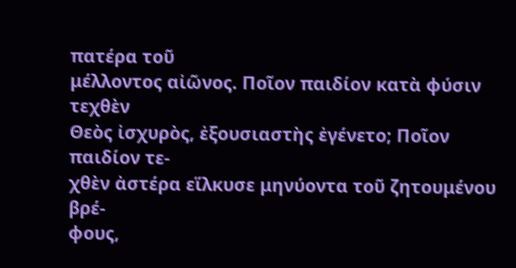πατέρα τοῦ
μέλλοντος αἰῶνος. Ποῖον παιδίον κατὰ φύσιν τεχθὲν
Θεὸς ἰσχυρὸς, ἐξουσιαστὴς ἐγένετο; Ποῖον παιδίον τε-
χθὲν ἀστέρα εἵλκυσε μηνύοντα τοῦ ζητουμένου βρέ-
φους,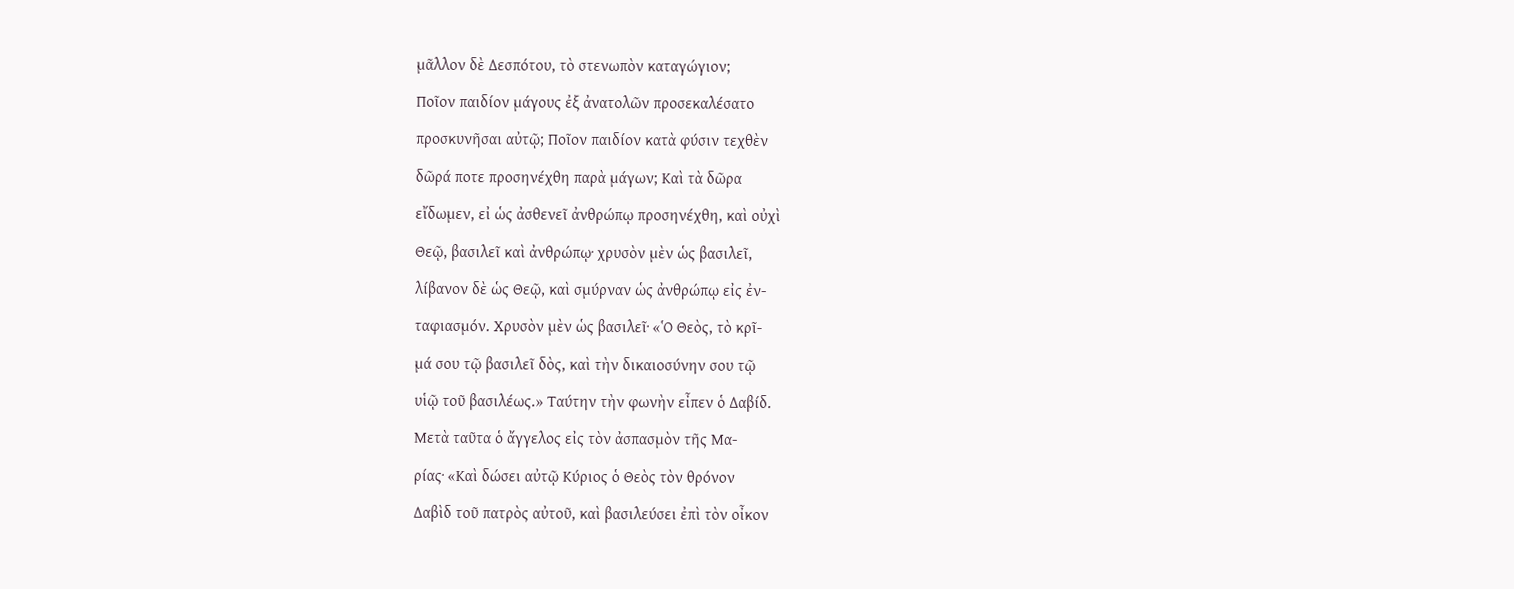μᾶλλον δὲ Δεσπότου, τὸ στενωπὸν καταγώγιον;
Ποῖον παιδίον μάγους ἐξ ἀνατολῶν προσεκαλέσατο
προσκυνῆσαι αὐτῷ; Ποῖον παιδίον κατὰ φύσιν τεχθὲν
δῶρά ποτε προσηνέχθη παρὰ μάγων; Καὶ τὰ δῶρα
εἴδωμεν, εἰ ὡς ἀσθενεῖ ἀνθρώπῳ προσηνέχθη, καὶ οὐχὶ
Θεῷ, βασιλεῖ καὶ ἀνθρώπῳ· χρυσὸν μὲν ὡς βασιλεῖ,
λίβανον δὲ ὡς Θεῷ, καὶ σμύρναν ὡς ἀνθρώπῳ εἰς ἐν-
ταφιασμόν. Χρυσὸν μὲν ὡς βασιλεῖ· «Ὁ Θεὸς, τὸ κρῖ-
μά σου τῷ βασιλεῖ δὸς, καὶ τὴν δικαιοσύνην σου τῷ
υἱῷ τοῦ βασιλέως.» Ταύτην τὴν φωνὴν εἶπεν ὁ Δαβίδ.
Μετὰ ταῦτα ὁ ἄγγελος εἰς τὸν ἀσπασμὸν τῆς Μα-
ρίας· «Καὶ δώσει αὐτῷ Κύριος ὁ Θεὸς τὸν θρόνον
Δαβὶδ τοῦ πατρὸς αὐτοῦ, καὶ βασιλεύσει ἐπὶ τὸν οἶκον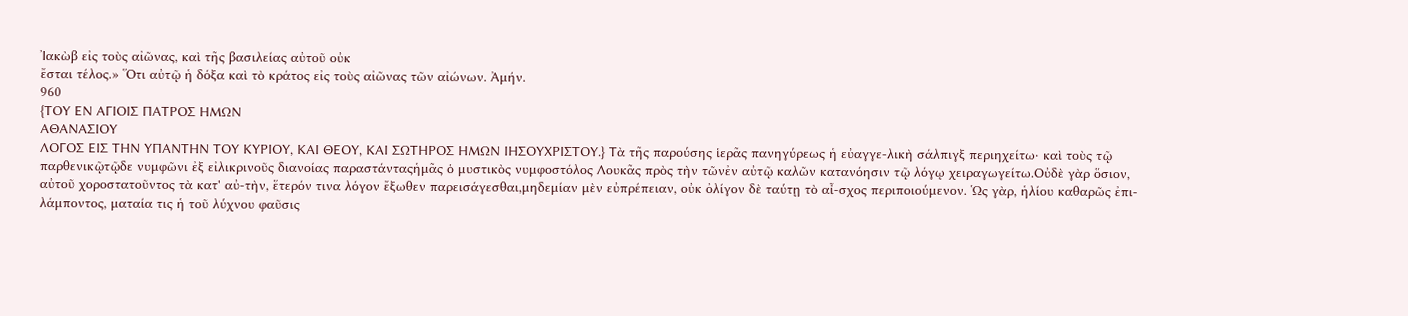Ἰακὼβ εἰς τοὺς αἰῶνας, καὶ τῆς βασιλείας αὐτοῦ οὐκ
ἔσται τέλος.» Ὅτι αὐτῷ ἡ δόξα καὶ τὸ κράτος εἰς τοὺς αἰῶνας τῶν αἰώνων. Ἀμήν.
960
{ΤΟΥ ΕΝ ΑΓΙΟΙΣ ΠΑΤΡΟΣ ΗΜΩΝ
ΑΘΑΝΑΣΙΟΥ
ΛΟΓΟΣ ΕΙΣ ΤΗΝ ΥΠΑΝΤΗΝ ΤΟΥ ΚΥΡΙΟΥ, ΚΑΙ ΘΕΟΥ, ΚΑΙ ΣΩΤΗΡΟΣ ΗΜΩΝ ΙΗΣΟΥΧΡΙΣΤΟΥ.} Τὰ τῆς παρούσης ἱερᾶς πανηγύρεως ἡ εὐαγγε-λικὴ σάλπιγξ περιηχείτω· καὶ τοὺς τῷ παρθενικῷτῷδε νυμφῶνι ἐξ εἰλικρινοῦς διανοίας παραστάνταςἡμᾶς ὁ μυστικὸς νυμφοστόλος Λουκᾶς πρὸς τὴν τῶνἐν αὐτῷ καλῶν κατανόησιν τῷ λόγῳ χειραγωγείτω.Οὐδὲ γὰρ ὅσιον, αὐτοῦ χοροστατοῦντος τὰ κατ' αὐ-τὴν, ἕτερόν τινα λόγον ἔξωθεν παρεισάγεσθαι,μηδεμίαν μὲν εὐπρέπειαν, οὐκ ὀλίγον δὲ ταύτῃ τὸ αἶ-σχος περιποιούμενον. Ὡς γὰρ, ἡλίου καθαρῶς ἐπι-λάμποντος, ματαία τις ἡ τοῦ λύχνου φαῦσις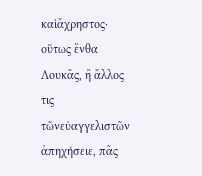καὶἄχρηστος· οὕτως ἔνθα Λουκᾶς, ἢ ἄλλος τις τῶνεὐαγγελιστῶν ἀπηχήσειε, πᾶς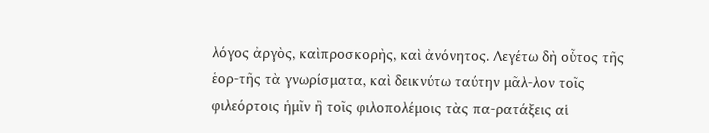λόγος ἀργὸς, καὶπροσκορὴς, καὶ ἀνόνητος. Λεγέτω δὴ οὗτος τῆς ἑορ-τῆς τὰ γνωρίσματα, καὶ δεικνύτω ταύτην μᾶλ-λον τοῖς φιλεόρτοις ἡμῖν ἢ τοῖς φιλοπολέμοις τὰς πα-ρατάξεις αἱ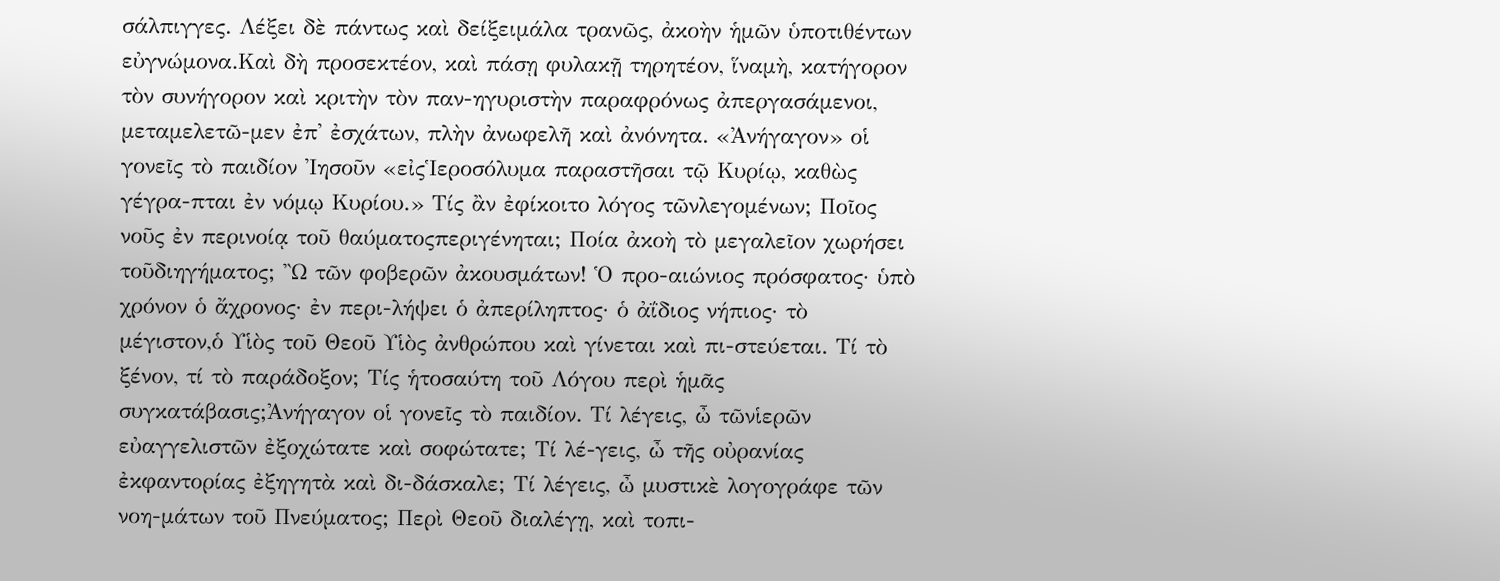σάλπιγγες. Λέξει δὲ πάντως καὶ δείξειμάλα τρανῶς, ἀκοὴν ἡμῶν ὑποτιθέντων εὐγνώμονα.Καὶ δὴ προσεκτέον, καὶ πάσῃ φυλακῇ τηρητέον, ἵναμὴ, κατήγορον τὸν συνήγορον καὶ κριτὴν τὸν παν-ηγυριστὴν παραφρόνως ἀπεργασάμενοι, μεταμελετῶ-μεν ἐπ' ἐσχάτων, πλὴν ἀνωφελῆ καὶ ἀνόνητα. «Ἀνήγαγον» οἱ γονεῖς τὸ παιδίον Ἰησοῦν «εἰςἹεροσόλυμα παραστῆσαι τῷ Κυρίῳ, καθὼς γέγρα-πται ἐν νόμῳ Κυρίου.» Τίς ἂν ἐφίκοιτο λόγος τῶνλεγομένων; Ποῖος νοῦς ἐν περινοίᾳ τοῦ θαύματοςπεριγένηται; Ποία ἀκοὴ τὸ μεγαλεῖον χωρήσει τοῦδιηγήματος; Ὢ τῶν φοβερῶν ἀκουσμάτων! Ὁ προ-αιώνιος πρόσφατος· ὑπὸ χρόνον ὁ ἄχρονος· ἐν περι-λήψει ὁ ἀπερίληπτος· ὁ ἀΐδιος νήπιος· τὸ μέγιστον,ὁ Υἱὸς τοῦ Θεοῦ Υἱὸς ἀνθρώπου καὶ γίνεται καὶ πι-στεύεται. Τί τὸ ξένον, τί τὸ παράδοξον; Τίς ἡτοσαύτη τοῦ Λόγου περὶ ἡμᾶς συγκατάβασις;Ἀνήγαγον οἱ γονεῖς τὸ παιδίον. Τί λέγεις, ὦ τῶνἱερῶν εὐαγγελιστῶν ἐξοχώτατε καὶ σοφώτατε; Τί λέ-γεις, ὦ τῆς οὐρανίας ἐκφαντορίας ἐξηγητὰ καὶ δι-δάσκαλε; Τί λέγεις, ὦ μυστικὲ λογογράφε τῶν νοη-μάτων τοῦ Πνεύματος; Περὶ Θεοῦ διαλέγῃ, καὶ τοπι-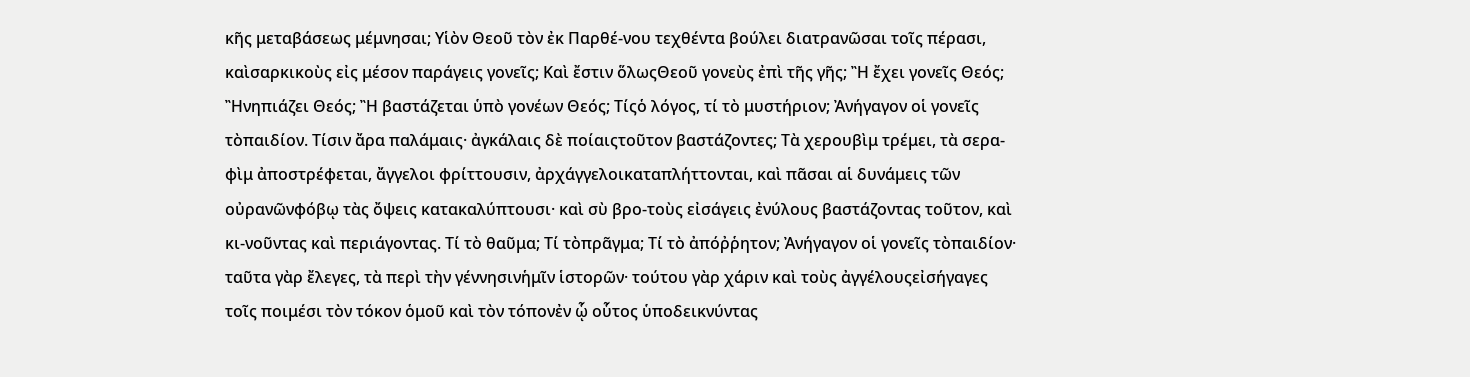κῆς μεταβάσεως μέμνησαι; Υἱὸν Θεοῦ τὸν ἐκ Παρθέ-νου τεχθέντα βούλει διατρανῶσαι τοῖς πέρασι, καὶσαρκικοὺς εἰς μέσον παράγεις γονεῖς; Καὶ ἔστιν ὅλωςΘεοῦ γονεὺς ἐπὶ τῆς γῆς; Ἢ ἔχει γονεῖς Θεός; Ἢνηπιάζει Θεός; Ἢ βαστάζεται ὑπὸ γονέων Θεός; Τίςὁ λόγος, τί τὸ μυστήριον; Ἀνήγαγον οἱ γονεῖς τὸπαιδίον. Τίσιν ἄρα παλάμαις· ἀγκάλαις δὲ ποίαιςτοῦτον βαστάζοντες; Τὰ χερουβὶμ τρέμει, τὰ σερα-φὶμ ἀποστρέφεται, ἄγγελοι φρίττουσιν, ἀρχάγγελοικαταπλήττονται, καὶ πᾶσαι αἱ δυνάμεις τῶν οὐρανῶνφόβῳ τὰς ὄψεις κατακαλύπτουσι· καὶ σὺ βρο-τοὺς εἰσάγεις ἐνύλους βαστάζοντας τοῦτον, καὶ κι-νοῦντας καὶ περιάγοντας. Τί τὸ θαῦμα; Τί τὸπρᾶγμα; Τί τὸ ἀπόῤῥητον; Ἀνήγαγον οἱ γονεῖς τὸπαιδίον· ταῦτα γὰρ ἔλεγες, τὰ περὶ τὴν γέννησινἡμῖν ἱστορῶν· τούτου γὰρ χάριν καὶ τοὺς ἀγγέλουςεἰσήγαγες τοῖς ποιμέσι τὸν τόκον ὁμοῦ καὶ τὸν τόπονἐν ᾧ οὗτος ὑποδεικνύντας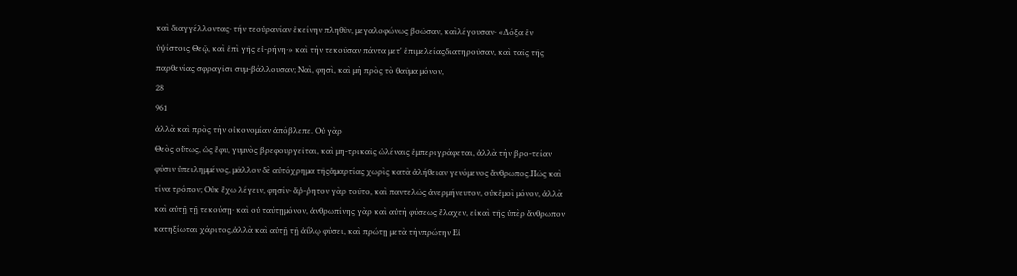καὶ διαγγέλλοντας· τήν τεοὐρανίαν ἐκείνην πληθὺν, μεγαλοφώνως βοῶσαν, καὶλέγουσαν· «Δόξα ἐν ὑψίστοις Θεῷ, καὶ ἐπὶ γῆς εἰ-ρήνη·» καὶ τὴν τεκοῦσαν πάντα μετ' ἐπιμελείαςδιατηροῦσαν, καὶ ταῖς τῆς παρθενίας σφραγῖσι συμ-βάλλουσαν; Ναὶ, φησὶ, καὶ μὴ πρὸς τὸ θαῦμα μόνον,
28
961
ἀλλὰ καὶ πρὸς τὴν οἰκονομίαν ἀπόβλεπε. Οὐ γὰρ
Θεὸς οὕτως, ὡς ἔφυ, γυμνὸς βρεφουργεῖται, καὶ μη-τρικαῖς ὠλέναις ἐμπεριγράφεται, ἀλλὰ τὴν βρο-τείαν φύσιν ὑπειλημμένος, μᾶλλον δὲ αὐτόχρημα τῆςἁμαρτίας χωρὶς κατὰ ἀλήθειαν γενόμενος ἄνθρωπος.Πῶς καὶ τίνα τρόπον; Οὐκ ἔχω λέγειν, φησίν· ἄῤ-ῥητον γὰρ τοῦτο, καὶ παντελῶς ἀνερμήνευτον, οὐκἐμοὶ μόνον, ἀλλὰ καὶ αὐτῇ τῇ τεκούσῃ· καὶ οὐ ταύτῃμόνον, ἀνθρωπίνης γὰρ καὶ αὐτὴ φύσεως ἔλαχεν, εἰκαὶ τῆς ὑπὲρ ἄνθρωπον κατηξίωται χάριτος,ἀλλὰ καὶ αὐτῇ τῇ ἀΰλῳ φύσει, καὶ πρώτῃ μετὰ τὴνπρώτην Εἰ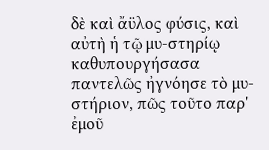δὲ καὶ ἄϋλος φύσις, καὶ αὐτὴ ἡ τῷ μυ-στηρίῳ καθυπουργήσασα παντελῶς ἠγνόησε τὸ μυ-στήριον, πῶς τοῦτο παρ' ἐμοῦ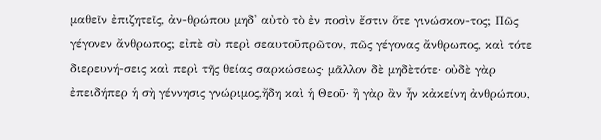μαθεῖν ἐπιζητεῖς, ἀν-θρώπου μηδ' αὐτὸ τὸ ἐν ποσὶν ἔστιν ὅτε γινώσκον-τος; Πῶς γέγονεν ἄνθρωπος; εἰπὲ σὺ περὶ σεαυτοῦπρῶτον, πῶς γέγονας ἄνθρωπος, καὶ τότε διερευνή-σεις καὶ περὶ τῆς θείας σαρκώσεως· μᾶλλον δὲ μηδὲτότε· οὐδὲ γὰρ ἐπειδήπερ ἡ σὴ γέννησις γνώριμος,ἤδη καὶ ἡ Θεοῦ· ἢ γὰρ ἂν ἦν κἀκείνη ἀνθρώπου,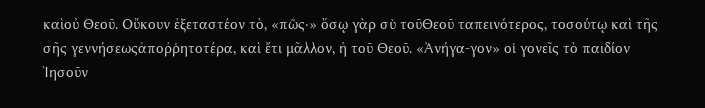καὶοὐ Θεοῦ. Οὔκουν ἐξεταστέον τὸ, «πῶς·» ὅσῳ γὰρ σὺ τοῦΘεοῦ ταπεινότερος, τοσούτῳ καὶ τῆς σῆς γεννήσεωςἀποῤῥητοτέρα, καὶ ἔτι μᾶλλον, ἡ τοῦ Θεοῦ. «Ἀνήγα-γον» οἱ γονεῖς τὸ παιδίον Ἰησοῦν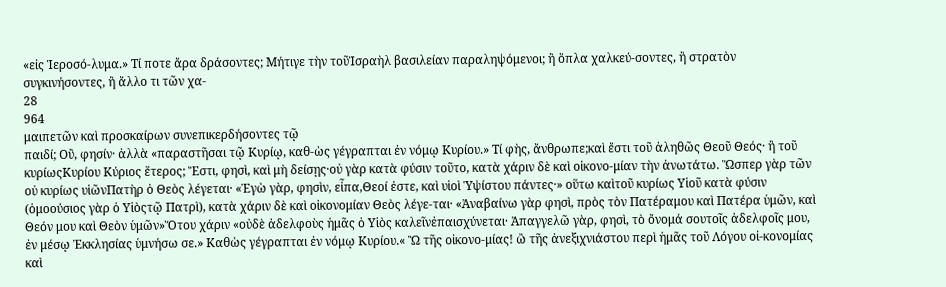«εἰς Ἱεροσό-λυμα.» Τί ποτε ἄρα δράσοντες; Μήτιγε τὴν τοῦἸσραὴλ βασιλείαν παραληψόμενοι; ἢ ὅπλα χαλκεύ-σοντες, ἢ στρατὸν συγκινήσοντες, ἢ ἄλλο τι τῶν χα-
28
964
μαιπετῶν καὶ προσκαίρων συνεπικερδήσοντες τῷ
παιδί; Οὒ, φησίν· ἀλλὰ «παραστῆσαι τῷ Κυρίῳ, καθ-ὼς γέγραπται ἐν νόμῳ Κυρίου.» Τί φὴς, ἄνθρωπε;καὶ ἔστι τοῦ ἀληθῶς Θεοῦ Θεός· ἢ τοῦ κυρίωςΚυρίου Κύριος ἕτερος; Ἔστι, φησὶ, καὶ μὴ δείσῃς·οὐ γὰρ κατὰ φύσιν τοῦτο, κατὰ χάριν δὲ καὶ οἰκονο-μίαν τὴν ἀνωτάτω. Ὥσπερ γὰρ τῶν οὐ κυρίως υἱῶνΠατὴρ ὁ Θεὸς λέγεται· «Ἐγὼ γὰρ, φησὶν, εἶπα,Θεοί ἐστε, καὶ υἱοὶ Ὑψίστου πάντες·» οὕτω καὶτοῦ κυρίως Υἱοῦ κατὰ φύσιν (ὁμοούσιος γὰρ ὁ Υἱὸςτῷ Πατρὶ), κατὰ χάριν δὲ καὶ οἰκονομίαν Θεὸς λέγε-ται· «Ἀναβαίνω γὰρ φησὶ, πρὸς τὸν Πατέραμου καὶ Πατέρα ὑμῶν, καὶ Θεόν μου καὶ Θεὸν ὑμῶν»Ὅτου χάριν «οὐδὲ ἀδελφοὺς ἡμᾶς ὁ Υἱὸς καλεῖνἐπαισχύνεται· Ἀπαγγελῶ γὰρ, φησὶ, τὸ ὄνομά σουτοῖς ἀδελφοῖς μου, ἐν μέσῳ Ἐκκλησίας ὑμνήσω σε.» Καθὼς γέγραπται ἐν νόμῳ Κυρίου.« Ὢ τῆς οἰκονο-μίας! ὢ τῆς ἀνεξιχνιάστου περὶ ἡμᾶς τοῦ Λόγου οἰ-κονομίας καὶ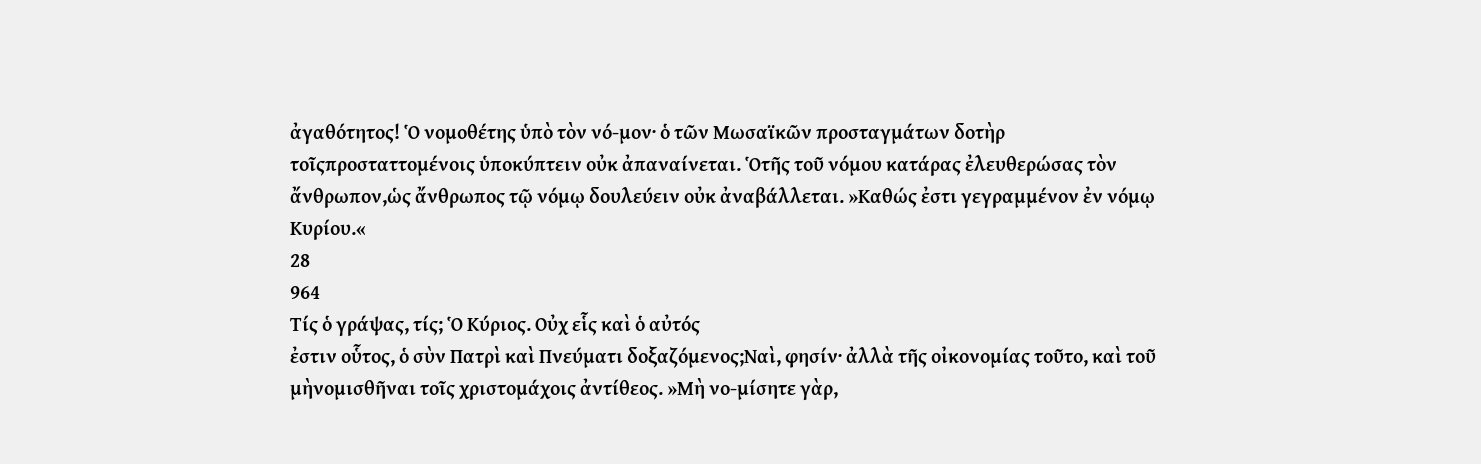ἀγαθότητος! Ὁ νομοθέτης ὑπὸ τὸν νό-μον· ὁ τῶν Μωσαϊκῶν προσταγμάτων δοτὴρ τοῖςπροσταττομένοις ὑποκύπτειν οὐκ ἀπαναίνεται. Ὁτῆς τοῦ νόμου κατάρας ἐλευθερώσας τὸν ἄνθρωπον,ὡς ἄνθρωπος τῷ νόμῳ δουλεύειν οὐκ ἀναβάλλεται. »Καθώς ἐστι γεγραμμένον ἐν νόμῳ Κυρίου.«
28
964
Τίς ὁ γράψας, τίς; Ὁ Κύριος. Οὐχ εἷς καὶ ὁ αὐτός
ἐστιν οὗτος, ὁ σὺν Πατρὶ καὶ Πνεύματι δοξαζόμενος;Ναὶ, φησίν· ἀλλὰ τῆς οἰκονομίας τοῦτο, καὶ τοῦ μὴνομισθῆναι τοῖς χριστομάχοις ἀντίθεος. »Μὴ νο-μίσητε γὰρ,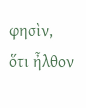φησὶν, ὅτι ἦλθον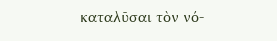καταλῦσαι τὸν νό-